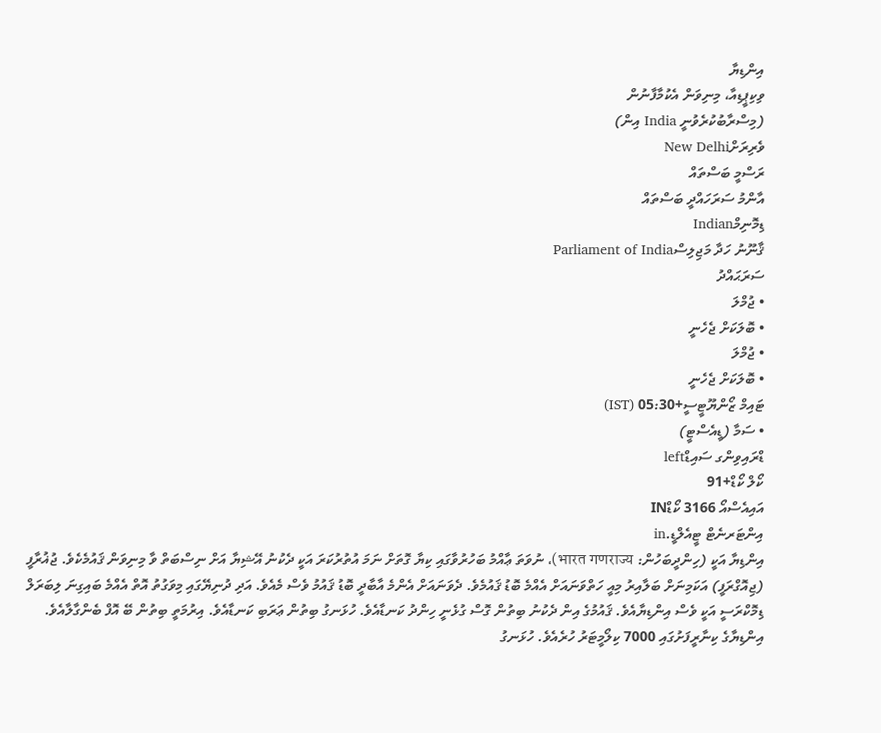އިންޑިޔާ
ވިކިޕީޑިއާ، މިނިވަން އެކުމާފާނުން
(މިސްރާބުކުރެވުނީ India އިން)
ވެރިރަށްNew Delhi
ރަސްމީ ބަސްތައް
އާންމު ސަރަހައްދީ ބަސްތައް
ޑިމޮނިމްIndian
ޤާނޫނު ހަދާ މަޖިލިސްParliament of India
ސަރަޙައްދު
• ޖުމްލަ
• ބޮލަކަށް ޖެހެނީ
• ޖުމްލަ
• ބޮލަކަށް ޖެހެނީ
ޓައިމް ޒޯންޔޫޓީސީ+05:30 (IST)
• ސަމާ (ޑީއެސްޓީ)
ޑްރައިވިންގ ސައިޑްleft
ކޯލް ކޯޑް+91
އައިއެސްއޯ 3166 ކޯޑްIN
އިންޓަރނެޓް ޓީއެލްޑީ.in
އިންޑިޔާ އަކީ (ހިންދީބަހުން: भारत गणराज्य)، ނުވަތަ ޢާއްމު ބަހުރުވާގައި ކިޔާ ގޮތަށް ނަމަ އުތުރުކަރަ އަކީ ދެކުނު އޭޝިޔާ އަށް ނިސްބަތް ވާ މިނިވަން ޤައުމެކެވެ. ޖުޣުރާފީ (ޖިއޮގްރަފީ) އަކަމިނަށް ބަލާއިރު މިއީ ހަތްވަނައަށް އެއްމެ ބޮޑު ޤައުމެވެ. ދެވަނައަށް އެންމެ އާބާދީ ބޮޑު ޤައުމު ވެސް މެއެވެ. އަދި ދުނިޔޭގައި މިވަގުތު އޮތް އެއްމެ ބައިގިނަ ލިބަރަލް ޑިމޮކްރަސީ އަކީ ވެސް އިންޑިޔާއެވެ. ޤައުމުގެ އިން ދެކުނު ބިތުން ގޮސް ގުޅެނީ ހިންދު ކަނޑާއެވެ. ހުޅަނގު ބިތުން ޢަރަބި ކަނޑާއެވެ. އިރުމަތީ ބިތުން ބޭ އޮފް ބެންގާލާއެވެ. އިންޑިޔާގެ ކިނާރީފަށުގައި 7000 ކިލޯމީޓަރު ހުރެއެވެ. ހުޅަނގު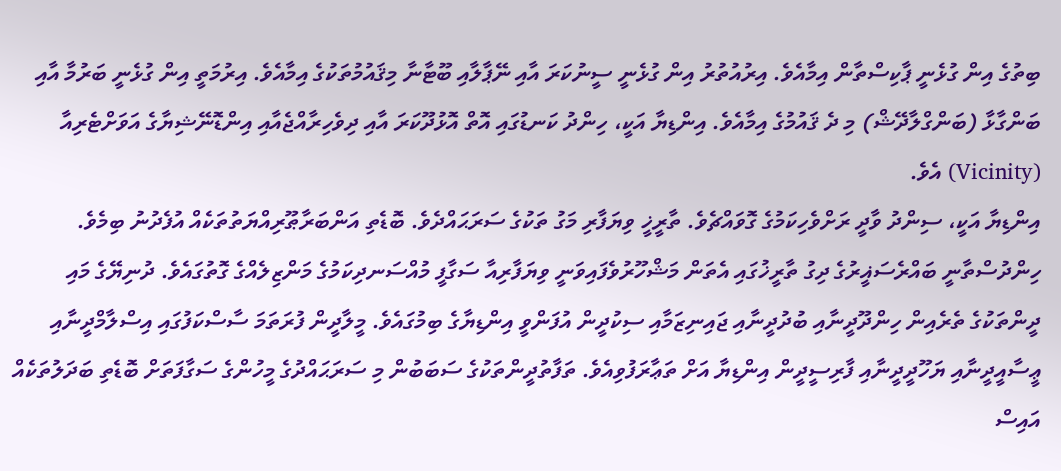ބިތުގެ އިން ގުޅެނީ ޕާކިސްތާން އިމާއެވެ. އިރުއުތުރު އިން ގުޅެނީ ސީނުކަރަ އާއި ނޭޕާލާއި ބޫޓާނާ މިޤައުމުތަކުގެ އިމާއެވެ. އިރުމަތީ އިން ގުޅެނީ ބަރުމާ އާއި ބަންގާޅާ (ބަންގްލާދޭޝް) މި ދެ ޤައުމުގެ އިމާއެވެ. އިންޑިޔާ އަކީ، ހިންދު ކަނޑުގައި އޮތް އޮޅުދޫކަރަ އާއި ދިވެހިރާއްޖެއާއި އިންޑޮނޭޝިޔާގެ އަވަށްޓެރިއާ (Vicinity) އެވެ.
އިންޑިޔާ އަކީ، ސިންދު ވާދީ ރަށްވެހިކަމުގެ ގޮވައްޗެވެ. ތާރީޚީ ވިޔަފާރި މަގު ތަކުގެ ސަރަޙައްދެވެ. ބޮޑެތި އަންބަރާޠޫރިއްޔަތުތަކެއް އުފެދުނު ބިމެވެ. ހިންދުސްތާނީ ބައްރެސަޣީރުގެ ދިގު ތާރީޚުގައި އެތަން މަޝްހޫރުވެފައިވަނީ ވިޔަފާރިއާ ސަގާފީ މުއްސަނދިކަމުގެ މަންޒިލެއްގެ ގޮތުގައެވެ. ދުނިޔޭގެ މައި ދީންތަކުގެ ތެރެއިން ހިންދޫދީނާއި ބުދުދީނާއި ޖައިނިޒަމާއި ސިކުދީން އުފަންވީ އިންޑިޔާގެ ބިމުގައެވެ. މީލާދީން ފުރަތަމަ ސާސްކަފުގައި އިސްލާމްދީނާއި ޢީސާއީދީނާއި ޔަހޫދީދީނާއި ފާރިސީދީން އިންޑިޔާ އަށް ތަޢާރަފުވިއެވެ. ތަފާތުދީންތަކުގެ ސަބަބުން މި ސަރަޙައްދުގެ މީހުންގެ ސަގާފަތަށް ބޮޑެތި ބަދަލުތަކެއް އައިސް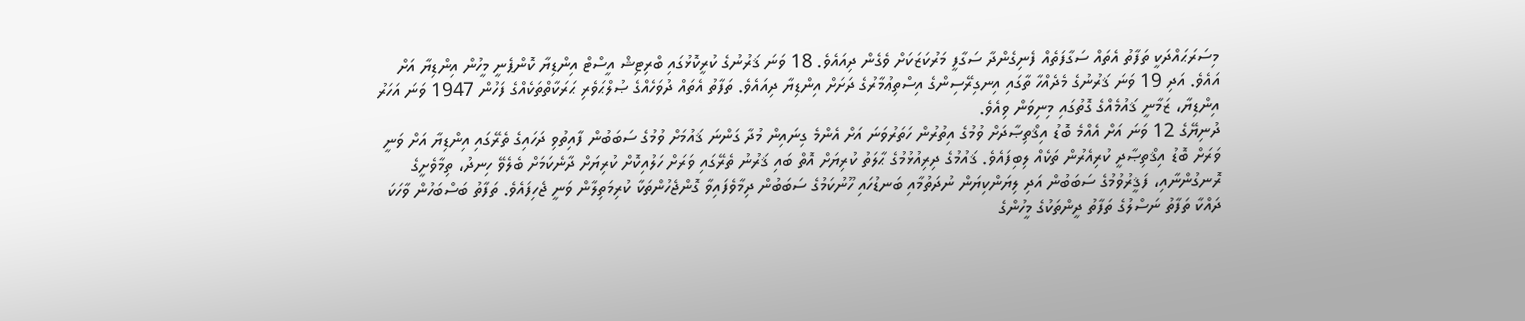މިސަރަޙައްދަކީ ތަފާތު އެތައް ސަގާފަތެއް ފެނިގެންދާ ސަގާފީ މަރުކަޒަކަށް ވެގެން ދިއައެވެ. 18 ވަނަ ޤަރުނުގެ ކުރީކޮޅުގައި ބްރިޓިޝް އީސްޓް އިންޑިޔާ ކޮންޕެނީ މީހުން އިންޑިޔާ އަށް އައެވެ. އަދި 19 ވަނަ ޤަރުނުގެ މެދެއްހާ ތާގައި އިނގިރޭސިންގެ އިސްތިޢުމާރުގެ ދަށަށް އިންޑިޔާ ދިއައެވެ. ތަފާތު އެތައް ދުވަހެއްގެ ޞުލްޙަވެރި ޙަރަކާތްތަކެއްގެ ފަހުން 1947 ވަނަ އަހަރު އިންޑިޔާ، ޒަމާނީ ޤައުމެއްގެ ގޮތުގައި މިނިވަން ވިއެވެ.
ދުނިޔޭގެ 12 ވަނަ އަށް އެއްމެ ބޮޑު އިޤްތިޞާދަށް ވުމުގެ އިތުރުން ހަތަރުވަނަ އަށް އެންމެ ގިނައިން މުދާ ގަންނަ ޤައުމަށް ވުމުގެ ސަބަބުން ފާއިތުވި ދަހައިގެ ތެރޭގައި އިންޑިޔާ އަށް ވަނީ ވަރަށް ބޮޑު އިޤްތިޞާދީ ކުރިއެރުން ތަކެއް ލިބިފައެވެ. ޤައުމުގެ ދިރިއުޅުމުގެ ޙާލަތު ކުރިޔަށް އޮތް ބައި ޤަރުނު ތެރޭގައި ވަރަށް ހަލުއިކޮށް ކުރިޔަށް ދާނެކަމަށް ބެލެވޭ ހިނދު، ތިމާވެށީގެ ރޮނގުންނާއި، ފަޤީރުވުމުގެ ސަބަބުން އަދި ލިޔަންކިޔަން ނުދަތުމާއި ބަނޑުހައި ހޫނުކަމުގެ ސަބަބުން ދިމާވެފައިވާ ގޮންޖެހުންތަކާ ކުރިމަތިލާން ވަނީ ޖެހިފައެވެ. ތަފާތު ބަސްބަހުން ވާހަކަ ދައްކާ ތަފާތު ނަސްލުގެ ތަފާތު ދީންތަކުގެ މީހުންގެ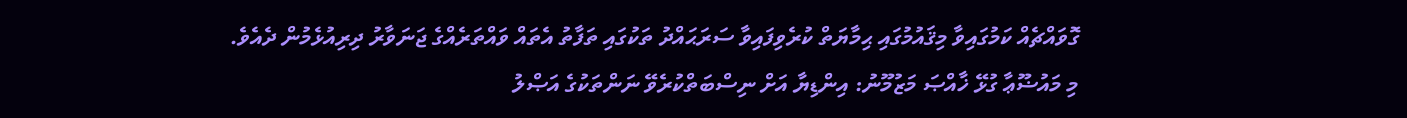ގޮވައްޗެއް ކަމުގައިވާ މިޤައުމުގައި ޙިމާޔަތް ކުރެވިފައިވާ ސަރަޙައްދު ތަކުގައި ތަފާތު އެތައް ވައްތަރެއްގެ ޖަނަވާރު ދިރިއުޅެމުން ދެއެވެ.
މި މައުޟޫޢާ ގުޅޭ ޚާއްޞަ މަޒުމޫނު: އިންޑިޔާ އަށް ނިސްބަތްކުރެވޭ ނަންތަކުގެ އަޞްލު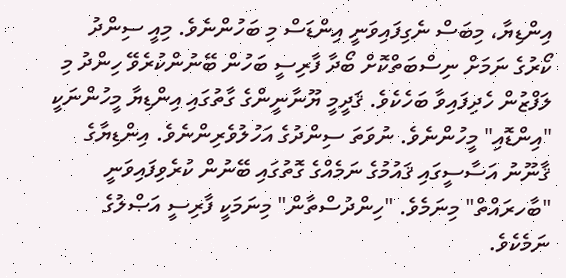އިންޑިޔާ، މިބަސް ނެގިފައިވަނީ އިންޑަސް މި ބަހުންނެވެ. މިއީ ސިންދު ކޯރުގެ ނަމަށް ނިސްބަތްކޮށް ބޯދާ ފާރިސީ ބަހުން ބޭނުންކުރެވޭ ހިންދު މި ލަފްޒުން ހެދިފައިވާ ބަހެކެވެ. ޤަދީމީ ޔޫނާނީންގެ ގާތުގައި އިންޑިޔާ މީހުންނަކީ "އިންޑޮއި" މީހުންނެވެ. ނުވަތަ ސިންދުގެ އަހުލުވެރިންނެވެ. އިންޑިޔާގެ ޤާނޫނު އަސާސީގައި ޤައުމުގެ ނަމެއްގެ ގޮތުގައި ބޭނުން ކުރެވިފައިވަނީ "ބާހރައްތް" މިނަމެވެ. "ހިންދުސްތާން" މިނަމަކީ ފާރިސީ އަޞްލުގެ ނަމެކެވެ.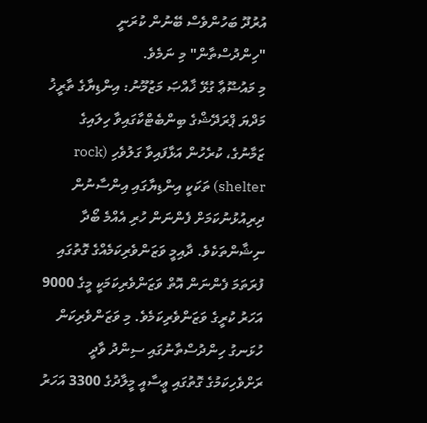އުރުދޫ ބަހުންވެސް ބޭނުން ކުރަނީ "ހިންދުސްތާން" މި ނަމެވެ.
މި މައުޟޫޢާ ގުޅޭ ޚާއްޞަ މަޒުމޫނު: އިންޑިޔާގެ ތާރީޚު
މަދްޔަ ޕްރަދޭޝްގެ ބިންބެޓްކާގައިވާ ހިލައިގެ ޒަމާނުގެ، ކުރެހުން އަޅާފައިވާ ގަލުވެހި (rock shelter) ތަކަކީ އިންޑިޔާގައި އިންސާނުން ދިރިއުޅުނުކަމަށް ފެންނަން ހުރި އެއްމެ ބޯދާ ނިޝާންތަކެވެ. ދާއިމީ ވަޒަންވެރިކަމެއްގެ ގޮތުގައި ފުރަތަމަ ފެންނަން އޮތް ވަޒަންވެރިކަމަކީ މީގެ 9000 އަހަރު ކުރީގެ ވަޒަންވެރިކަމެވެ. މި ވަޒަންވެރިކަން ހުޅަނގު ހިންދުސްތާނުގައި ސިންދު ވާދީ ރަށްވެހިކަމުގެ ގޮތުގައި ޢީސާއީ މީލާދުގެ 3300 އަހަރު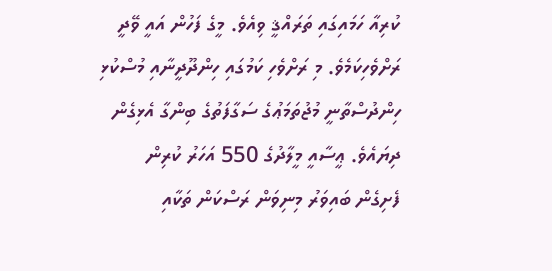ކުރިއާ ހަމައިގައި ތަރައްޤީ ވިއެވެ. މީގެ ފަހުން އައީ ވޭދީ ރަށްވެހިކަމެވެ. މި ރަށްވެހި ކަމުގައި ހިންދޫދީނާއި މުސްކުޅި ހިންދުސްތާނީ މުޖުތަމަޢުގެ ސަގާފަތުގެ ބިންގާ އެޅިގެން ދިޔައެވެ. ޢީސާއީ މީލާދުގެ 550 އަހަރު ކުރިން ފެށިގެން ބައިވަރު މިނިވަން ރަސްކަން ތަކާއި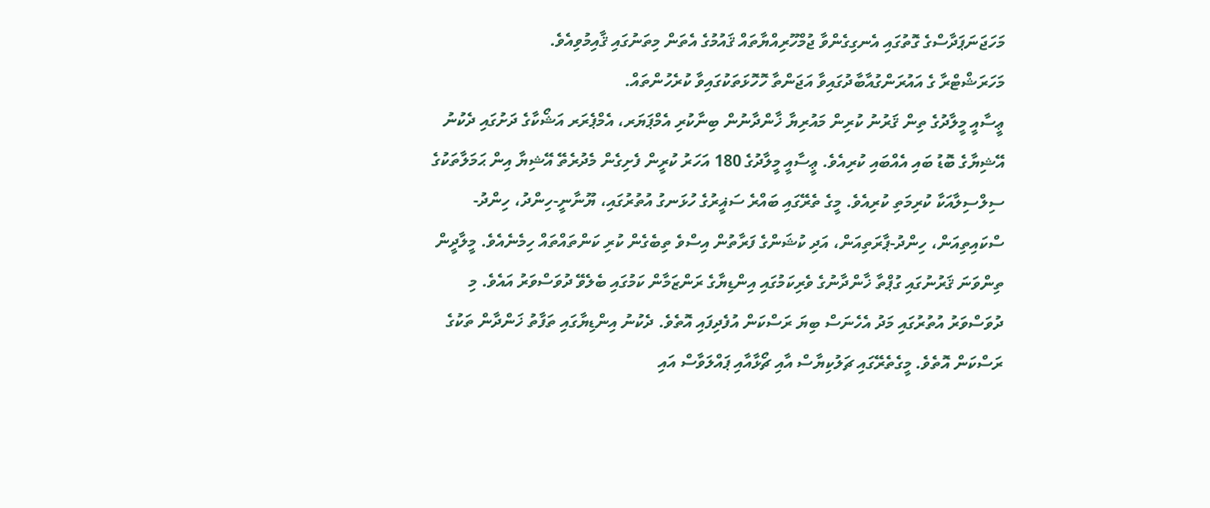މަހަޖަނަޕަދާސްގެ ގޮތުގައި އެނގިގެންވާ ޖުމްހޫރިއްޔާތައް ޤައުމުގެ އެތަން މިތަނުގައި ޤާއިމުވިއެވެ.
މަހަރަޝްޓްރާ ގެ އައުރަންގުއާބާދުގައިވާ އަޖަންތާ ހޮހޮޅަތަކުގައިވާ ކުރެހުންތައް.
ޢީސާއީ މީލާދުގެ ތިން ޤަރުނު ކުރިން މައުރިޔާ ޚާންދާނުން ބިނާކުރި އެމްޕަޔަރ، އެމްޕެރަރ އަޝޯކާގެ ދަށުގައި ދެކުނު އޭޝިޔާގެ ބޮޑު ބައި އެއްބައި ކުރިއެވެ. ޢީސާއީ މީލާދުގެ 180 އަހަރު ކުރީން ފެށިގެން މެދުރެތޭ އޭޝިޔާ އިން ޙަމަލާތަކުގެ ސިލްސިލާއަކާ ކުރިމަތި ކުރިއެވެ. މީގެ ތެރޭގައި ބައްރެ ސަޣީރުގެ ހުޅަނގު އުތުރުގައި، ޔޫނާނީ-ހިންދު، ހިންދު-ސްކައިތިއަން، ހިންދު-ޕާރަތިއަން، އަދި ކުޝަންގެ ފަރާތުން އިސްވެ ތިބެގެން ކުރި ކަންތައްތައް ހިމެނެއެވެ. މީލާދީން ތިންވަނަ ޤަރުނުގައި ގުޕްތާ ޚާންދާނުގެ ވެރިކަމުގައި އިންޑިޔާގެ ރަންޒަމާން ކަމުގައި ބެލެވޭ ދުވަސްވަރު އައެވެ. މި ދުވަސްވަރު އުތުރުގައި މަދު އެހެނަސް ބިޔަ ރަސްކަން އުފެދިފައި އޮތެވެ. ދެކުނު އިންޑިޔާގައި ތަފާތު ޚަންދާން ތަކުގެ ރަސްކަން އޮތެވެ. މީގެތެރޭގައި ޗަލުކިޔާސް އާއި ޗޯޅާއާއި ޕައްލަވާސް އައި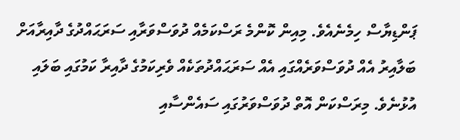ޕަންޑިޔާސް ހިމެނެއެވެ. މިއިން ކޮންމެ ރަސްކަމެއް ދުވަސްވަރާއި ސަރަޙައްދުގެ ދާއިރާއަށް ބަލާއިރު އެއް ދުވަސްވަރެއްގައި އެއް ސަރަޙައްދުތަކެއް ވެރިކަމުގެ ދާއިރާ ކަމުގައި ބަލައި އުޅުނެވެ. މިރަސްކަން އޮތް ދުވަސްވަރުގައި ސައެންސާއި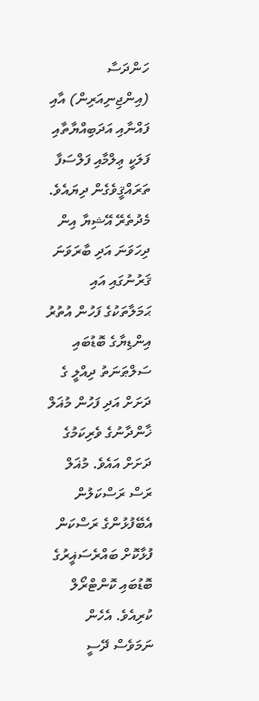ހަންދަސާ (އިންޖިނިއަރިން) އާއި ފައްނާއި އަދަބިއްޔާތާއި ފަލަކީ ޢިލްމާއި ފަލްސަފާ ތަރައްޤީވެގެން ދިޔައެވެ.
މެދުތެރޭ އޭޝިޔާ އިން ދިހަވަނަ އަދި ބާރަވަނަ ޤަރުނުގައި އައި ޙަމަލާތަކުގެ ފަހުން އުތުރު އިންޑިޔާގެ ބޮޑުބައި ސަލްޠަނަތު ދިއްލީ ގެ ދަށަށް އަދި ފަހުން މުޣަލް ޚާންދާނުގެ ވެރިކަމުގެ ދަށަށް އައެވެ. މުޣަލް ރަސް ރަސްކަލުން އެބޭފުޅުންގެ ރަސްކަން ފުޅާކޮށް ބައްރެސަޣީރުގެ ބޮޑުބައި ކޮންޓްރޯލް ކުރިއެވެ. އެހެން ނަމަވެސް ދޭސީ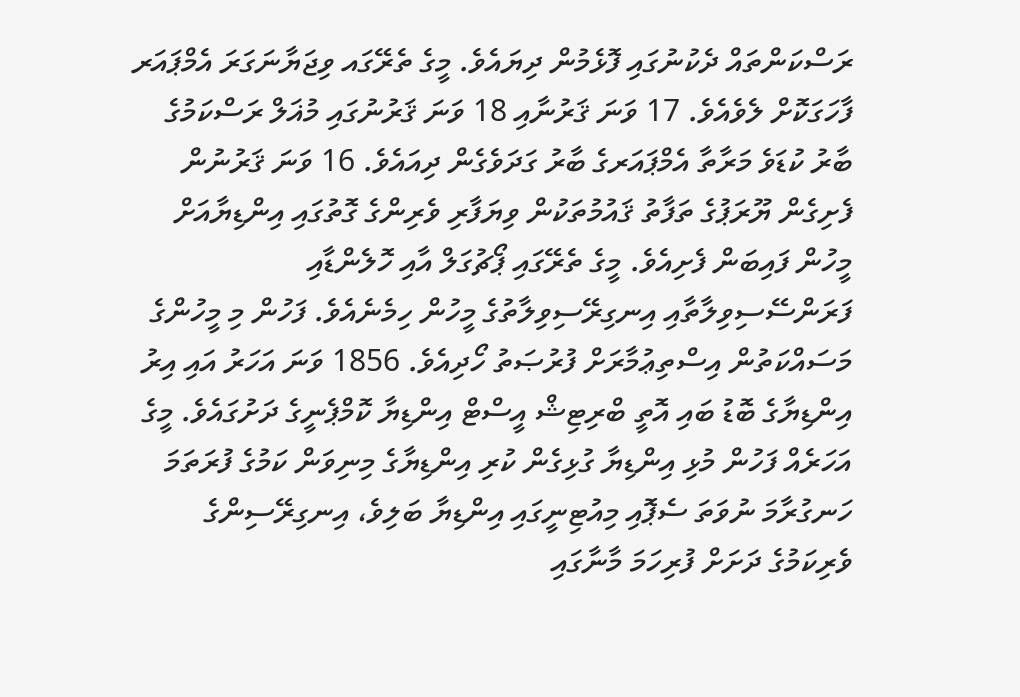ރަސްކަންތައް ދެކުނުގައި ފޮޅެމުން ދިޔައެވެ. މީގެ ތެރޭގައ ވިޖަޔާނަގަރަ އެމްޕައަރ ފާހަގަކޮށް ލެވެއެވެ. 17 ވަނަ ޤަރުނާއި 18 ވަނަ ޤަރުނުގައި މުޣަލް ރަސްކަމުގެ ބާރު ކުޑަވެ މަރާތާ އެމްޕައަރގެ ބާރު ގަދަވެގެން ދިއައެވެ. 16 ވަނަ ޤަރުނުން ފެށިގެން ޔޫރަޕުގެ ތަފާތު ޤައުމުތަކުން ވިޔަފާރި ވެރިންގެ ގޮތުގައި އިންޑިޔާއަށް މީހުން ފައިބަން ފެށިއެވެ. މީގެ ތެރޭގައި ޕޯޗުގަލް އާއި ހޮލެންޑާއި ފަރަންސޭސިވިލާތާއި އިނގިރޭސިވިލާތުގެ މީހުން ހިމެނެއެވެ. ފަހުން މި މީހުންގެ މަސައްކަތުން އިސްތިޢުމާރަށް ފުރުޞަތު ހޯދިއެވެ. 1856 ވަނަ އަހަރު އައި އިރު އިންޑިޔާގެ ބޮޑު ބައި އޮތީ ބްރިޓިޝް އީސްޓް އިންޑިޔާ ކޮމްޕެނީގެ ދަށުގައެވެ. މީގެ އަހަރެއް ފަހުން މުޅި އިންޑިޔާ ގުޅިގެން ކުރި އިންޑިޔާގެ މިނިވަން ކަމުގެ ފުރަތަމަ ހަނގުރާމަ ނުވަތަ ސެޕޮއި މިއުޓިނީގައި އިންޑިޔާ ބަލިވެ، އިނގިރޭސިންގެ ވެރިކަމުގެ ދަށަށް ފުރިހަމަ މާނާގައި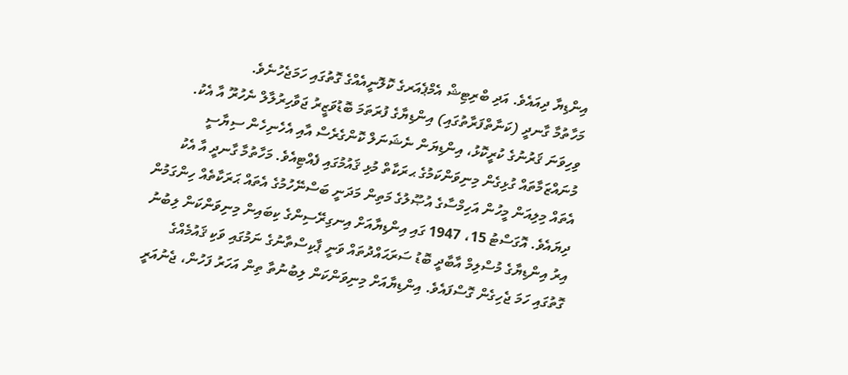އިންޑިޔާ ދިއައެވެ. އަދި ބްރިޓިޝް އެމްޕެއަރގެ ކޮލޮނީއެއްގެ ގޮތުގައި ހަމަޖެހުނެވެ.
މަހާތުމާ ގާނދީ (ކަނާތްފަރާތުގައި) އިންޑިޔާގެ ފުރަތަމަ ބޮޑުވަޒީރު ޖަވާހިރުލާލް ނެހުރޫ އާ އެކު.
ވިހިވަނަ ޤަރުނުގެ ކުރީކޮޅު، އިންޑިޔަން ނެޝަނަލް ކޮންގެރެސް އާއި އެހެނިހެން ސިޔާސީ މުނައްޒަމާތައް ގުޅިގެން މިނިވަންކަމުގެ ޙރަކާތް މުޅި ޤައުމުގައި ފެއްޓިއެވެ. މަހާތުމާ ގާނދީ އާ އެކު އެތައް މިލިއަން މީހުން އަހިމްސާގެ އުޞޫލުގެ މަތިން މަދަނީ ބަސްނޭހުމުގެ އެތައް ޙަރަކާތެއް ހިންގަމުން ދިޔައެވެ. އޮގަސްޓު 15، 1947 ގައި އިންޑިޔާއަށް އިނގިރޭސިންގެ ކިބައިން މިނިވަންކަން ލިބުނު އިރު އިންޑިޔާގެ މުސްލިމް އާބާދީ ބޮޑު ސަރަޙައްދުތައް ވަނީ ޕާކިސްތާނުގެ ނަމުގައި ވަކި ޤައުމެއްގެ ގޮތުގައި ހަމަ ޖެހިގެން ގޮސްފައެވެ. އިންޑިޔާއަށް މިނިވަންކަން ލިބުނުތާ ތިން އަހަރު ފަހުން، ޖެނުއަރީ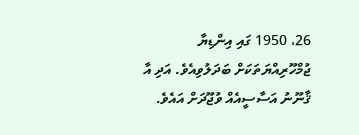26، 1950 ގައި އިންޑިޔާ ޖުމްހޫރިއްޔަތަކަށް ބަދަލުވިއެވެ. އަދި އާ ޤާނޫނު އަސާސީއެއް ވުޖޫދަށް އައެވެ.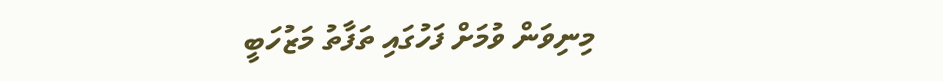މިނިވަން ވުމަށް ފަހުގައި ތަފާތު މަޒުހަބީ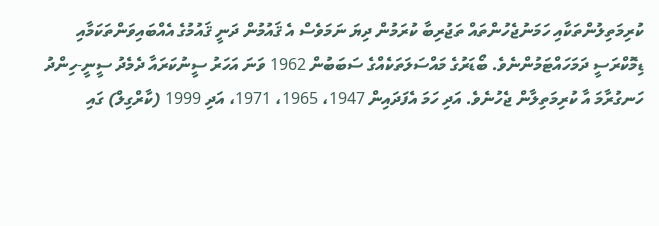ކުރިމަތިލުންތަކާއި ހަމަނުޖެހުންތައް ތަޖުރިބާ ކުރަމުން ދިޔަ ނަމަވެސް އެ ޤައުމުން ދަނީ ޤައުމުގެ އެއްބައިވަންތަކަމާއި ޑިމޮކްރަސީ ދަމަހައްޓަމުންނެވެ. ބޯޑަރުގެ މައްސަލަތަކެއްގެ ސަބަބުން 1962 ވަނަ އަހަރު ސީނުކަރައާ ދެމެދު ސީނީ-ހިންދު ހަނގުރާމަ އާ ކުރިމަތިލާން ޖެހުނެވެ. އަދި ހަމަ އެފަދައިން 1947، 1965، 1971، އަދި 1999 (ކާރްގިލް) ގައި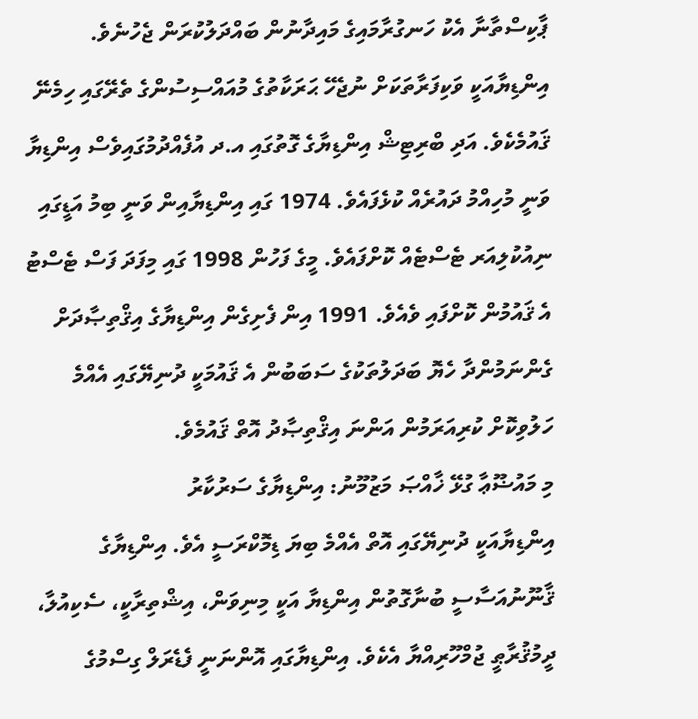ޕާކިސްތާނާ އެކު ހަނގުރާމައިގެ މައިދާނުން ބައްދަލުކުރަން ޖެހުނެވެ. އިންޑިޔާއަކީ ވަކިފަރާތަކަށް ނުޖެހޭ ޙަރަކާތުގެ މުއައްސިސުންގެ ތެރޭގައި ހިމެނޭ ޤައުމެކެވެ. އަދި ބްރިޓިޝް އިންޑިޔާގެ ގޮތުގައި އ.ދ އުފެއްދުމުގައިވެސް އިންޑިޔާ ވަނީ މުހިއްމު ދައުރެއް ކުޅެފައެވެ. 1974 ގައި އިންޑިޔާއިން ވަނީ ބިމު އަޑީގައި ނިއުކުލިއަރ ޓެސްޓެއް ކޮށްފައެވެ. މީގެ ފަހުން 1998 ގައި މިފަދަ ފަސް ޓެސްޓު އެ ޤައުމުން ކޮށްފައި ވެއެވެ. 1991 އިން ފެށިގެން އިންޑިޔާގެ އިޤްތިޞާދަށް ގެންނަމުންދާ ހެޔޮ ބަދަލުތަކުގެ ސަބަބުން އެ ޤައުމަކީ ދުނިޔޭގައި އެއްމެ ހަލުވިކޮށް ކުރިއަރަމުން އަންނަ އިޤްތިޞާދު އޮތް ޤައުމެވެ.
މި މައުޟޫޢާ ގުޅޭ ޚާއްޞަ މަޒުމޫނު: އިންޑިޔާގެ ސަރުކާރު
އިންޑިޔާއަކީ ދުނިޔޭގައި އޮތް އެއްމެ ބިޔަ ޑިމޮކްރަސީ އެވެ. އިންޑިޔާގެ ޤާނޫނުއަސާސީ ބުނާގޮތުން އިންޑިޔާ އަކީ މިނިވަން، އިޝްތިރާކީ، ސެކިއުލާ، ދީމުޤުރާޠީ ޖުމްހޫރިއްޔާ އެކެވެ. އިންޑިޔާގައި އޮންނަނީ ފެޑެރަލް ގިސްމުގެ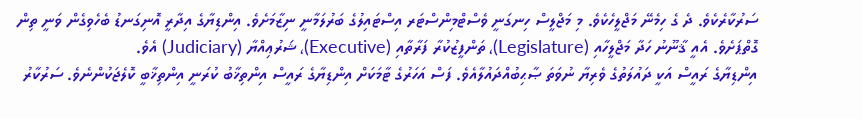ސަރުކާރެކެވެ. ދެ ގެ ހިމެނޭ މަޖްލީހެކެވެ. މި މަޖްލީސް ހިނގަނީ ވެސްޓްމިންސްޓަރ އިސްޓައިލުގެ ބަރުލަމާނީ ނިޒާމަށެވެ. އިންޑިޔާގެ އިދާރީ އޮނިގަނޑު ބެހެވިގެން ވަނީ ތިން ގޮތްޕަށެވެ. އެއީ ޤާނޫނު ހަދާ މަޖްލީހާއި (Legislature)، ތަންފީޒުކުރާ ފަރާތާއި (Executive)، ޝަރުޢިއްޔާ (Judiciary) އެވެ.
އިންޑިޔާގެ ރައީސް އަކީ ދައުލަތުގެ ވެރިޔާ ނުވަތަ ޞާޙިބުއްދައުލާއެވެ. ފަސް އަހަރުގެ ޓާމަކަށް އިންޑިޔާގެ ރައީސް އިންތިޚާބު ކުރަނީ އިންތިޚާބީ ކޮލެޖަކުންނެވެ. ސަރުކާރު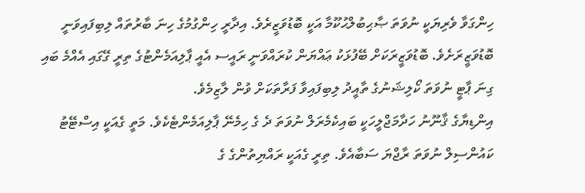ހިންގަވާ ވެރިޔަކީ ނުވަތަ ޞާޙިބުލްޙުކޫމާ އަކީ ބޮޑުވަޒީރެވެ. އިދާރީ ހިންގުމުގެ ހިނަ ބާރުތައް ލިބިފައިވަނީ ބޮޑުވަޒީރަށެވެ. ބޮޑުވަޒީރަކަށް ބޭފުޅަކު ޢައްޔަން ކުރައްވަނީ ރައީސ އެއީ ޕާލިއަމެންޓުގެ ތިރީ ގޭގައި އެއްމެ ބައި ގިނަ ޕާޓީ ނުވަތަ ކޯލިޝަނުގެ ތާއީދު ލިބިފައިވާ ފަރާތަކަށް ވުން ލާޒިމެވެ.
އިންޑިޔާގެ ޤާނޫނު ހަދާމަޖްލީހަކީ ބައިކެމެރަލް ނުވަތަ ދެ ގެ ހިމެނޭ ޕާލިއަމެންޓެކެވެ. މަތީ ގެއަކީ އިސްޓޭޓު ކައުންސިލް ނުވަތަ ރާޖްޔަ ސަބާއެވެ. ތިރީ ގެއަކީ ރައްޔިތުންގެ ގެ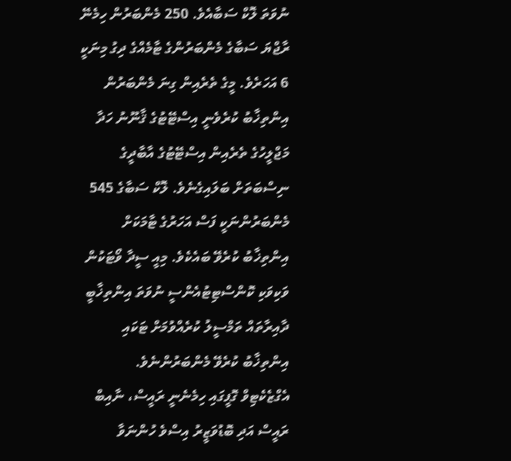ނުވަތަ ލޮކް ސަބާއެވެ. 250 މެންބަރުން ހިމެނޭ ރާޖްޔަ ސަބާގެ މެންބަރުންގެ ޓާމެއްގެ ދިގު މިނަކީ 6 އަހަރެވެ. މީގެ ތެރެއިން ގިނަ މެންބަރުން އިންތިޚާބު ކުރެވެނީ އިސްޓޭޓުގެ ޤާނޫނު ހަދާ މަޖްލީހުގެ ތެރެއިން އިސްޓޭޓުގެ އާބާދީގެ ނިސްބަތަށް ބަލައިގެނެވެ. ލޮކް ސަބާގެ 545 މެންބަރުންނަކީ ފަސް އަހަރުގެ ޓާމަކަށް އިންތިޚާބު ކުރެވޭ ބައެކެވެ. މިއީ ސީދާ ވޯޓަކުން ވަކިވަކި ކޮންސްޓިޓުއެންސީ ނުވަތަ އިންތިޚާބީ ދާއިރާތައް ތަމްސީލު ކުރެއްވުމަށް ޓަކައި އިންތިޚާބު ކުރެވޭ މެންބަރުންނެވެ.
އެގްޒެކެޓިވް ގޮފީގައި ހިމެނެނީ ރައީސް، ނާއިބް ރައީސް އަދި ބޮޑުވަޒީރު އިސްވެ ހުންނަވާ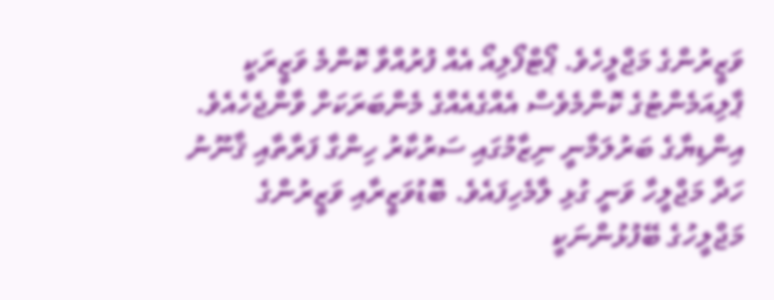ވަޒީރުންގެ މަޖްލީހެވެ. ޕޯޓްފޯލިއޯ އެއް ފުރުއްވާ ކޮންމެ ވަޒީރަކީ ޕާލިއަމެންޓުގެ ކޮންމެވެސް އެއްގެއެއްގެ މެންބަރަކަށް ވާންޖެހެއެވެ. އިންޑިޔާގެ ބަރުލަމާނީ ނިޒާމުގައި ސަރުކާރު ހިންގާ ފަރާތާއި ޤާނޫނު ހަދާ މަޖްލީހާ ވަނީ ގުޅި ލާމެހިފައެވެ. ބޮޑުވަޒީރާއި ވަޒީރުންގެ މަޖްލީހުގެ ބޭފުޅުންނަކީ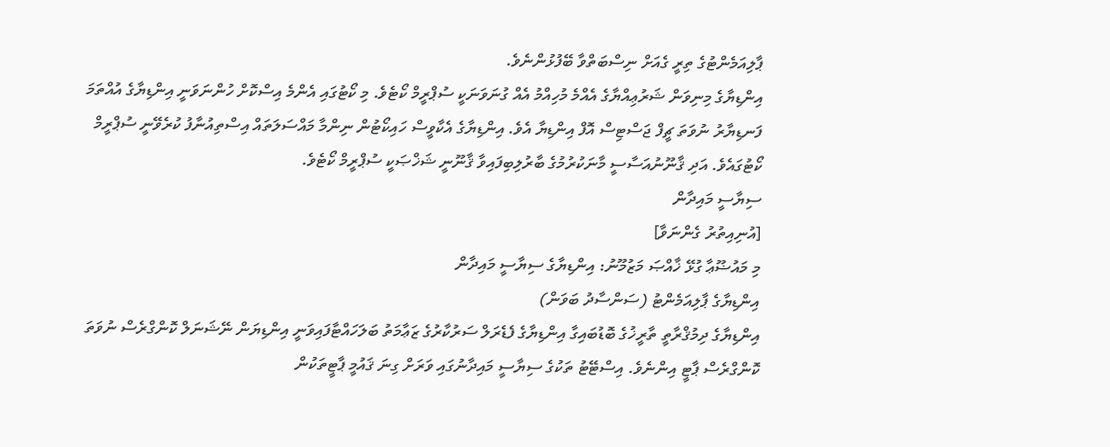ޕާލިއަމެންޓުގެ ތިރީ ގެއަށް ނިސްބަތްވާ ބޭފުޅުންނެވެ.
އިންޑިޔާގެ މިނިވަން ޝަރުޢިއްޔާގެ އެއްމެ މުހިއްމު އެއް ގުނަވަނަކީ ސުޕްރީމް ކޯޓެވެ. މި ކޯޓުގައި އެންމެ އިސްކޮށް ހުންނަވަނީ އިންޑިޔާގެ އުއްތަމަ ފަނޑިޔާރު ނުވަތަ ޗީފް ޖަސްޓިސް އޮފް އިންޑިޔާ އެވެ. އިންޑިޔާގެ އެކާވީސް ހައިކޯޓުން ނިންމާ މައްސަލަތައް އިސްތިއުނާފު ކުރެވޭނީ ސުޕްރީމް ކޯޓުގައެވެ. އަދި ޤާނޫނުއަސާސީ މާނަކުރުމުގެ ބާރުލިބިފައިވާ ޤާނޫނީ ޝަޚްޞަކީ ސުޕްރީމް ކޯޓެވެ.
ސިޔާސީ މައިދާން
[އުނިއިތުރު ގެންނަވާ]
މި މައުޟޫޢާ ގުޅޭ ޚާއްޞަ މަޒުމޫނު: އިންޑިޔާގެ ސިޔާސީ މައިދާން
އިންޑިޔާގެ ޕާލިއަމެންޓު (ސަންސާދު ބަވަން)
އިންޑިޔާގެ ދިމުޤްރާތީ ތާރީޚުގެ ބޮޑުބައިގާ އިންޑިޔާގެ ފެޑެރަލް ސަރުކާރުގެ ޒަޢާމަތު ބަލަހައްޓާފައިވަނީ އިންޑިޔަން ނޭޝަނަލް ކޮންގްރެސް ނުވަތަ ކޮންގްރެސް ޕާޓީ އިންނެވެ. އިސްޓޭޓު ތަކުގެ ސިޔާސީ މައިދާނުގައި ވަރަށް ގިނަ ޤައުމީ ޕާޓީތަކުން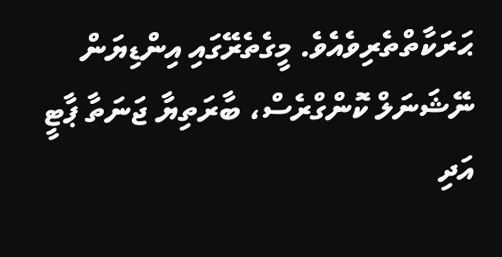ޙަރަކާތްތެރިވެއެވެ. މީގެތެރޭގައި އިންޑިޔަން ނޭޝަނަލް ކޮންގްރެސް، ބާރަތިޔާ ޖަނަތާ ޕާޓީ އަދި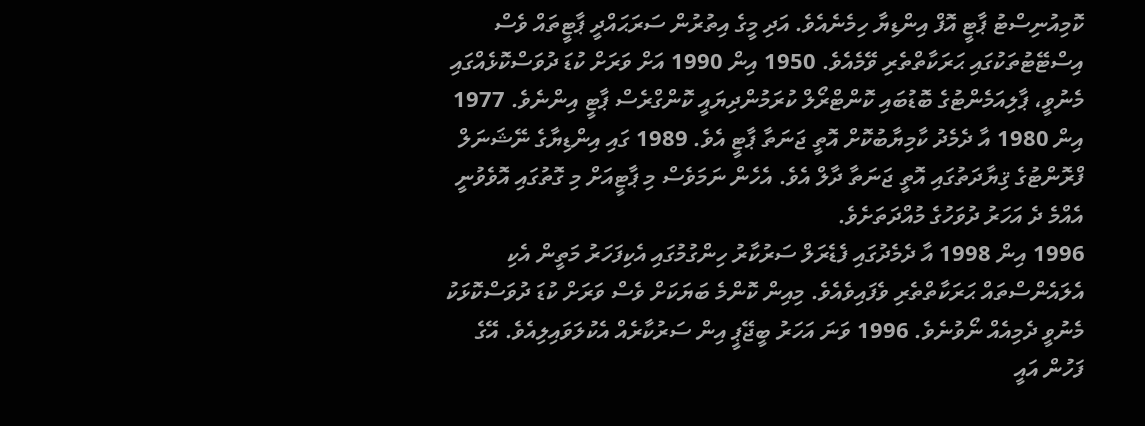ކޮމިއުނިސްޓު ޕާޓީ އޮފް އިންޑިޔާ ހިމެނެއެވެ. އަދި މީގެ އިތުރުން ސަރަޙައްދީ ޕާޓީތައް ވެސް އިސްޓޭޓުތަކުގައި ޙަރަކާތްތެރި ވޭމެއެވެ. 1950 އިން 1990 އަށް ވަރަށް ކުޑަ ދުވަސްކޮޅެއްގައި މެނުވީ، ޕާލިއަމެންޓުގެ ބޮޑުބައި ކޮންޓްރޯލް ކުރަމުންދިޔައީ ކޮންގްރެސް ޕާޓީ އިންނެވެ. 1977 އިން 1980 އާ ދެމެދު ކާމިޔާބުކޮށް އޮތީ ޖަނަތާ ޕާޓީ އެވެ. 1989 ގައި އިންޑިޔާގެ ނޭޝަނަލް ފްރޮންޓުގެ ޤިޔާދަތުގައި އޮތީ ޖަނަތާ ދާލް އެވެ. އެހެން ނަމަވެސް މި ޕާޓީއަށް މި ގޮތުގައި އޮވެވުނީ އެއްމެ ދެ އަހަރު ދުވަހުގެ މުއްދަތަށެވެ.
1996 އިން 1998 އާ ދެމެދުގައި ފެޑެރަލް ސަރުކާރު ހިންގުމުގައި އެކިފަހަރު މަތީން އެކި އެލައެންސްތައް ޙަރަކާތްތެރި ވެފައިވެއެވެ. މިއިން ކޮންމެ ބަޔަކަށް ވެސް ވަރަށް ކުޑަ ދުވަސްކޮޅަކު މެނުވީ ދެމިއެއް ނޯވުނެވެ. 1996 ވަނަ އަހަރު ބީޖޭޕީ އިން ސަރުކާރެއް އެކުލަވައިލިއެވެ. އޭގެ ފަހުން އައީ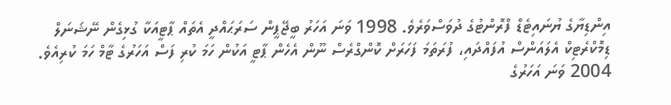އިންޑިޔާގެ ޔުނައިޓެޑް ފްރޮންޓުގެ ދުވަސްވަރެވެ. 1998 ވަނަ އަހަރު ބީޖޭޕީން ސަރަޙައްދީ އެތައް ޕާޓީއަކާ ގުޅިގެން ނޭޝަނަލް ޑިމޮކްރެޓިކް އެލައަންސް އުފައްދައި، ފުރަތަމަ ފަހަރަށް ކޮންގްރެސް ނޫން އެހެން ޕާޓީ އަކުން ހަމަ ކުރި ފަސް އަހަރުގެ ޓާމް ހަމަ ކުރިއެވެ. 2004 ވަނަ އަހަރުގެ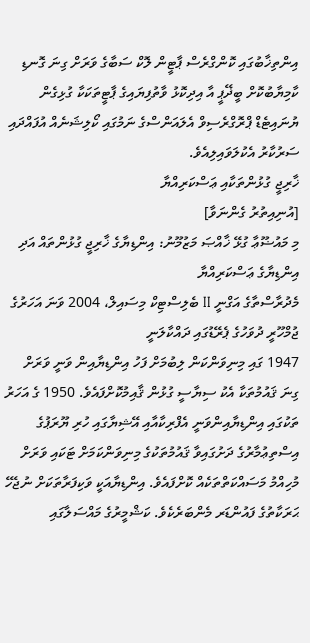އިންތިޚާބުގައި ކޮންގްރެސް ޕާޓީން ލޮކް ސަބާގެ ވަރަށް ގިނަ ގޮނޑި ކާމިޔާބުކޮށް ބީޛޭޕީ އާ އިދިކޮޅު ވާތުފިޔައިގެ ޕާޓީތަކަކާ ގުޅިގެން ޔުނައިޓެޑް ޕްރޮގްރެސިވް އެލައަންސްގެ ނަމުގައި ކޯލިޝަނެއް އުފައްދައި ސަރުކާރު އެކުލަވައިލިއެވެ.
ޚާރިޖީ ގުޅުންތަކާއި ޢަސްކަރިއްޔާ
[އުނިއިތުރު ގެންނަވާ]
މި މައުޟޫޢާ ގުޅޭ ޚާއްޞަ މަޒުމޫނު: އިންޑިޔާގެ ޚާރިޖީ ގުޅުންތައް އަދި އިންޑިޔާގެ ޢަސްކަރިއްޔާ
މެދުރާސްތާގެ އަގްނީ II ބެލިސްޓިކް މިސައިލް، 2004 ވަނަ އަހަރުގެ ޖުމްހޫރީ ދުވަހުގެ ޕެރޭޑުގައި ދައްކާލަނީ
1947 ގައި މިނިވަންކަން ލިބުމަށް ފަހު އިންޑިޔާއިން ވަނީ ވަރަށް ގިނަ ޤައުމުތަކާ އެކު ސިޔާސީ ގުޅުން ޤާއިމުކޮށްފައެވެ. 1950 ގެ އަހަރު ތަކުގައި އިންޑިޔާއިންވަނީ އެފްރިކާއާއި އޭޝިޔާގައި ހުރި ޔޫރަޕުގެ އިސްތިޢުމާރުގެ ދަށުގައިވާ ޤައުމުތަކުގެ މިނިވަންކަމަށް ޓަކައި ވަރަށް މުހިއްމު މަސައްކަތްތަކެއް ކޮށްފައެވެ. އިންޑިޔާއަކީ ވަކިފަރާތަކަށް ނުޖެހޭ ޙަރަކާތުގެ ފައުންޑަރ މެންބަރެކެވެ. ކަޝްމީރުގެ މައްސަލާގައި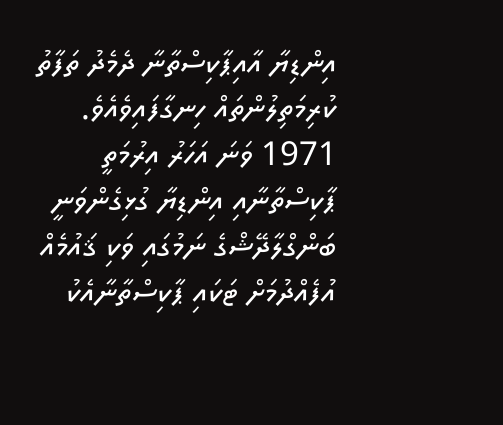އިންޑިޔާ އާއިޕާކިސްތާނާ ދެމެދު ތަފާތު ކުރިމަތިލުންތައް ހިނގާފައިވެއެވެ. 1971 ވަނަ އަހަރު އިރުމަތީ ޕާކިސްތާނާއި އިންޑިޔާ ގުޅިގެންވަނީ ބަންގްލާދޭޝްގެ ނަމުގައި ވަކި ޤައުމެއް އުފެއްދުމަށް ޓަކައި ޕާކިސްތާނާއެކު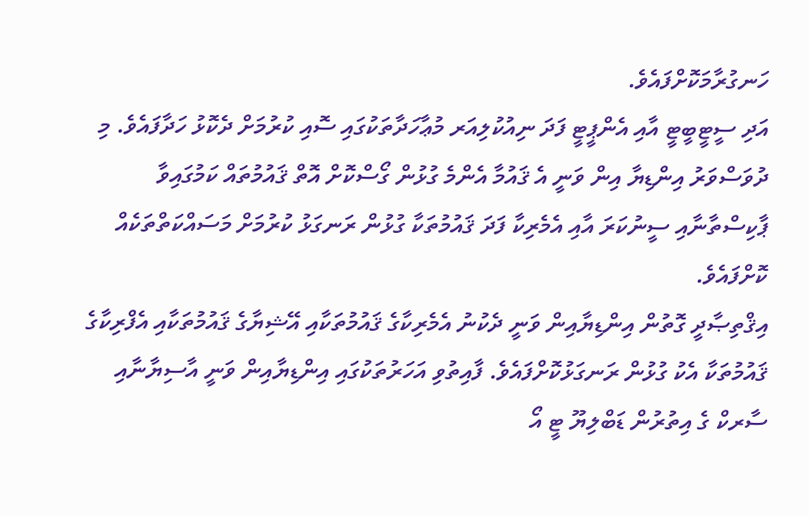ހަނގުރާމަކޮށްފައެވެ.
އަދި ސީޓީބީޓީ އާއި އެންޕީޓީ ފަދަ ނިއުކުލިއަރ މުޢާހަދާތަކުގައި ސޮއި ކުރުމަށް ދެކޮޅު ހަދާފައެވެ. މި ދުވަސްވަރު އިންޑިޔާ އިން ވަނީ އެ ޤައުމާ އެންމެ ގުޅުން ގޯސްކޮށް އޮތް ޤައުމުތައް ކަމުގައިވާ ޕާކިސްތާނާއި ސީނުކަރަ އާއި އެމެރިކާ ފަދަ ޤައުމުތަކާ ގުޅުން ރަނގަޅު ކުރުމަށް މަސައްކަތްތަކެއް ކޮށްފައެވެ.
އިޤްތިޞާދީ ގޮތުން އިންޑިޔާއިން ވަނީ ދެކުނު އެމެރިކާގެ ޤައުމުތަކާއި އޭޝިޔާގެ ޤައުމުތަކާއި އެފްރިކާގެ ޤައުމުތަކާ އެކު ގުޅުން ރަނގަޅުކޮށްފައެވެ. ފާއިތުވި އަހަރުތަކުގައި އިންޑިޔާއިން ވަނީ އާސިޔާނާއި ސާރކް ގެ އިތުރުން ޑަބްލިޔޫ ޓީ އޯ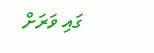ގައި ވަރަށް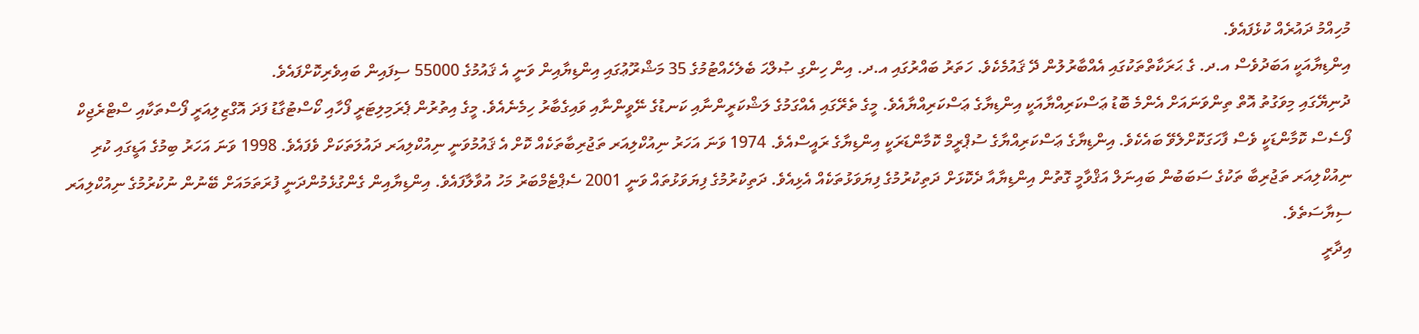މުހިއްމު ދައުރެއް ކުޅެފައެވެ.
އިންޑިޔާއަކީ އަބަދުވެސް އ.ދ. ގެ ޙަރަކާތްތަކުގައި އެއްބާރުލުން ދޭ ޤައުމެކެވެ. ހަތަރު ބައްރުގައި އ.ދ. އިން ހިންގި ޞުލްޙަ ބެލެހެއްޓުމުގެ 35 މަޝްރޫޢުގައި އިންޑިޔާއިން ވަނީ އެ ޤައުމުގެ 55000 ސިފައިން ބައިވެރިކޮށްފައެވެ.
ދުނިޔޭގައި މިވަގުތު އޮތް ތިންވަނައަށް އެންމެ ބޮޑު ޢަސްކަރިއްޔާއަކީ އިންޑިޔާގެ ޢަސްކަރިއްޔާއެވެ. މީގެ ތެރޭގައި އެއްގަމުގެ ލަޝްކަރީންނާއި ކަނޑުގެ ނޭވީންނާއި ވައިގެބާރު ހިމެނެއެވެ. މީގެ އިތުރުން ޕެރަމިލިޓަރީ ފޯހާއި ކޯސްޓުގާޑު ފަދަ އޮގްޒިލިއަރީ ފޯސްތަކާއި ސްޓްރެޖިކް ފޯސެސް ކޮމާންޑަކީ ވެސް ފާހަގަކޮށްލެވޭ ބައެކެވެ. އިންޑިޔާގެ ޢަސްކަރިއްޔާގެ ސުޕްރީމް ކޮމާންޑަރަކީ އިންޑިޔާގެ ރައީސްއެވެ. 1974 ވަނަ އަހަރު ނިއުކްލިއަރ ތަޖުރިބާތަކެއް ކޮށް އެ ޤައުމުވަނީ ނިއުކްލިއަރ ދައުލަތަކަށް ވެފައެވެ. 1998 ވަނަ އަހަރު ބިމުގެ އަޑީގައި ކުރި ނިއުކްލިއަރ ތަޖުރިބާ ތަކުގެ ސަބަބުން ބައިނަލް އަޤްވާމީ ގޮތުން އިންޑިޔާއާ ދެކޮޅަށް ދަތިކުރުމުގެ ފިޔަވަޅުތަކެއް އެޅިއެވެ. ދަތިކުރުމުގެ ފިޔަވަޅުތައް ވަނީ 2001 ސެޕްޓެމްބަރު މަހު އުވާލާފައެވެ. އިންޑިޔާއިން ގެންގުޅެމުންދަނީ ފުރަތަމައަށް ބޭނުން ނުކުރުމުގެ ނިއުކްލިއަރ ސިޔާސަތެވެ.
އިދާރީ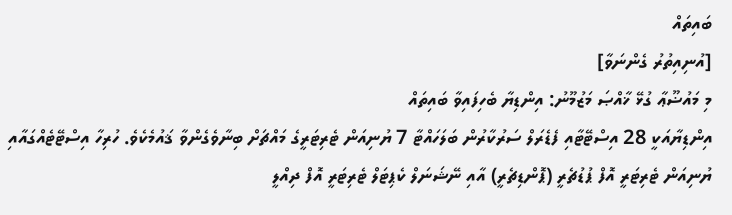ބައިތައް
[އުނިއިތުރު ގެންނަވާ]
މި މައުޟޫޢާ ގުޅޭ ޚާއްޞަ މަޒުމޫނު: އިންޑިޔާ ބެހިފައިވާ ބައިތައް
އިންޑިޔާއަކީ 28 އިސްޓޭޓާއި ފެޑެރަލް ސަރުކާރުން ބަލަހައްޓާ 7 ޔުނިއަން ޓެރިޓަރީގެ މައްޗަށް ބިނާވެގެންވާ ޤައުމެކެވެ. ހުރިހާ އިސްޓޭޓެއްގައާއި ޔުނިއަން ޓެރިޓަރީ އޮފް ޕުޑުޗެރީ (ޕޮންޑިޗެރީ) އާއި ނޭޝަނަލް ކެޕިޓަލް ޓެރިޓަރީ އޮފް ދިއްލީ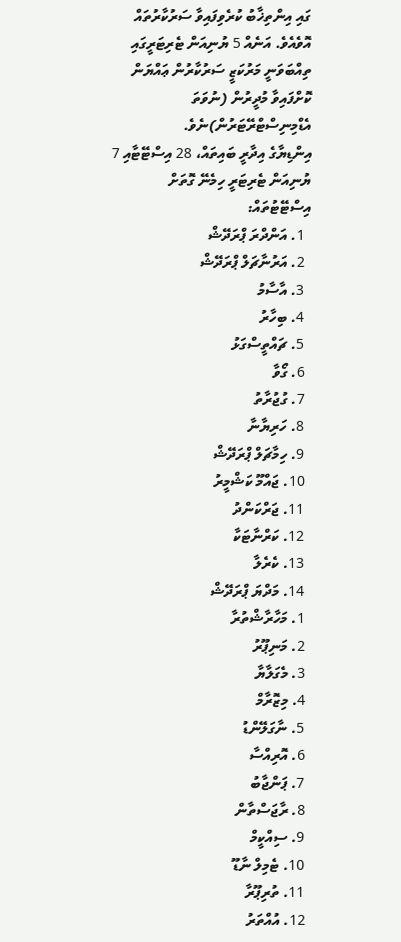ގައި އިންތިޚާބު ކުރެވިފައިވާ ސަރުކާރުތައް އޮވެއެވެ. އަނެއް 5 ޔުނިއަން ޓެރިޓަރީގައި ތިއްބަވަނީ މަރުކަޒީ ސަރުކާރުން ޢައްޔަން ކޮށްފައިވާ މުދީރުން (ނުވަތަ އެޑްމިނިސްޓްރޭޓަރުން)ނެވެ.
އިންޑިޔާގެ އިދާރީ ބައިތައް، 28 އިސްޓޭޓާއި 7 ޔުނިއަން ޓެރިޓަރީ ހިމެނޭ ގޮތަށް
އިސްޓޭޓުތައް:
  1. އަންދްރަ ޕްރަދޭޝް
  2. އަރުނާޗަލް ޕްރަދޭޝް
  3. އާސާމު
  4. ބިހާރު
  5. ޗައްތީސްގަޅު
  6. ގޯވާ
  7. ގުޖުރާތު
  8. ހަރިޔާނާ
  9. ހިމާޗަލް ޕްރަދޭޝް
  10. ޖައްމޫ ކަޝްމީރު
  11. ޖަރްކަންދު
  12. ކަރްނާޓަކާ
  13. ކެރެލާ
  14. މަދްޔަ ޕްރަދޭޝް
  1. މަހާރާޝްތުރާ
  2. މަނިޕޫރު
  3. މެގަލާޔާ
  4. މިޒޮރާމް
  5. ނާގަލޭންޑު
  6. އޮރިއްސާ
  7. ޕަންޖާބު
  8. ރާޖަސްތާން
  9. ސިއްކީމް
  10. ޓެމިލް ނާޑޫ
  11. ތުރިޕޫރާ
  12. އުއްތަރު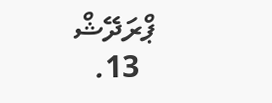ޕްރަދޭޝް
  13.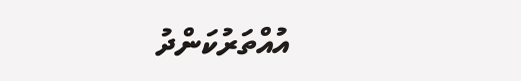އުއްތަރުކަންދު